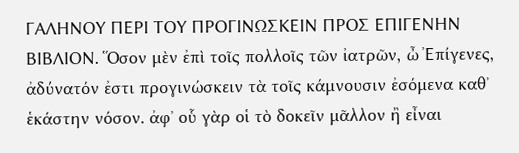ΓΑΛΗΝΟΥ ΠΕΡΙ ΤΟΥ ΠΡΟΓΙΝΩΣΚΕΙΝ ΠΡΟΣ ΕΠΙΓΕΝΗΝ ΒΙΒΛΙΟΝ. Ὅσον μὲν ἐπὶ τοῖς πολλοῖς τῶν ἰατρῶν, ὦ Ἐπίγενες, ἀδύνατόν ἐστι προγινώσκειν τὰ τοῖς κάμνουσιν ἐσόμενα καθ᾿ ἑκάστην νόσον. ἀφ᾿ οὗ γὰρ οἱ τὸ δοκεῖν μᾶλλον ἢ εἶναι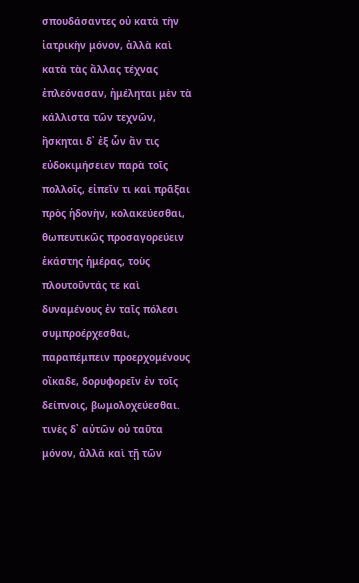σπουδάσαντες οὐ κατὰ τὴν ἰατρικὴν μόνον, ἀλλὰ καὶ κατὰ τὰς ἄλλας τέχνας ἐπλεόνασαν, ἠμέληται μὲν τὰ κάλλιστα τῶν τεχνῶν, ἤσκηται δ᾿ ἐξ ὧν ἄν τις εὐδοκιμήσειεν παρὰ τοῖς πολλοῖς, εἰπεῖν τι καὶ πρᾶξαι πρὸς ἡδονὴν, κολακεύεσθαι, θωπευτικῶς προσαγορεύειν ἑκάστης ἡμέρας, τοὺς πλουτοῦντάς τε καὶ δυναμένους ἐν ταῖς πόλεσι συμπροέρχεσθαι, παραπέμπειν προερχομένους οἴκαδε, δορυφορεῖν ἐν τοῖς δείπνοις, βωμολοχεύεσθαι. τινὲς δ᾿ αὐτῶν οὐ ταῦτα μόνον, ἀλλὰ καὶ τῇ τῶν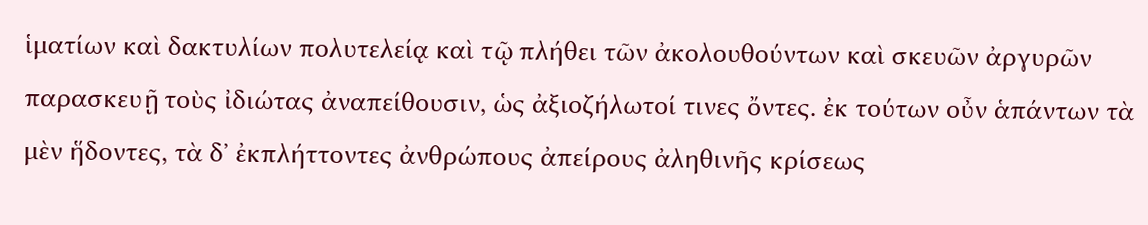ἱματίων καὶ δακτυλίων πολυτελείᾳ καὶ τῷ πλήθει τῶν ἀκολουθούντων καὶ σκευῶν ἀργυρῶν παρασκευῇ τοὺς ἰδιώτας ἀναπείθουσιν, ὡς ἀξιοζήλωτοί τινες ὄντες. ἐκ τούτων οὖν ἁπάντων τὰ μὲν ἥδοντες, τὰ δ᾿ ἐκπλήττοντες ἀνθρώπους ἀπείρους ἀληθινῆς κρίσεως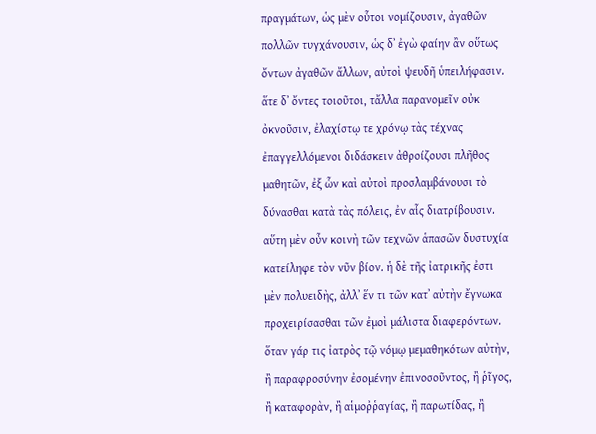πραγμάτων, ὡς μὲν οὗτοι νομίζουσιν, ἀγαθῶν πολλῶν τυγχάνουσιν, ὡς δ᾿ ἐγὼ φαίην ἂν οὕτως ὄντων ἀγαθῶν ἄλλων, αὐτοὶ ψευδῆ ὑπειλήφασιν. ἅτε δ᾿ ὄντες τοιοῦτοι, τἄλλα παρανομεῖν οὐκ ὀκνοῦσιν, ἐλαχίστῳ τε χρόνῳ τὰς τέχνας ἐπαγγελλόμενοι διδάσκειν ἀθροίζουσι πλῆθος μαθητῶν, ἐξ ὧν καὶ αὐτοὶ προσλαμβάνουσι τὸ δύνασθαι κατὰ τὰς πόλεις, ἐν αἷς διατρίβουσιν. αὕτη μὲν οὖν κοινὴ τῶν τεχνῶν ἁπασῶν δυστυχία κατείληφε τὸν νῦν βίον. ἡ δὲ τῆς ἰατρικῆς ἐστι μὲν πολυειδὴς, ἀλλ᾿ ἕν τι τῶν κατ᾿ αὐτὴν ἔγνωκα προχειρίσασθαι τῶν ἐμοὶ μάλιστα διαφερόντων. ὅταν γάρ τις ἰατρὸς τῷ νόμῳ μεμαθηκότων αὐτὴν, ἢ παραφροσύνην ἐσομένην ἐπινοσοῦντος, ἢ ῥῖγος, ἢ καταφορὰν, ἢ αἱμοῤῥαγίας, ἢ παρωτίδας, ἢ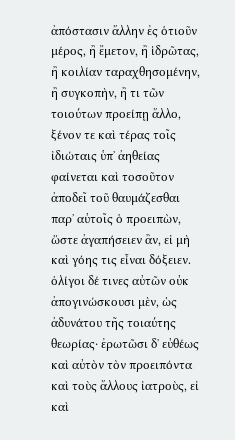ἀπόστασιν ἄλλην ἐς ὁτιοῦν μέρος, ἢ ἔμετον, ἢ ἱδρῶτας, ἢ κοιλίαν ταραχθησομένην, ἢ συγκοπὴν, ἢ τι τῶν τοιούτων προείπῃ ἄλλο, ξένον τε καὶ τέρας τοῖς ἰδιώταις ὑπ᾿ ἀηθείας φαίνεται καὶ τοσοῦτον ἀποδεῖ τοῦ θαυμάζεσθαι παρ᾿ αὐτοῖς ὁ προειπὼν, ὥστε ἀγαπήσειεν ἂν, εἰ μὴ καὶ γόης τις εἶναι δόξειεν. ὀλίγοι δέ τινες αὐτῶν οὐκ ἀπογινώσκουσι μὲν, ὡς ἀδυνάτου τῆς τοιαύτης θεωρίας· ἐρωτῶσι δ᾿ εὐθέως καὶ αὐτὸν τὸν προειπόντα καὶ τοὺς ἄλλους ἰατροὺς, εἰ καὶ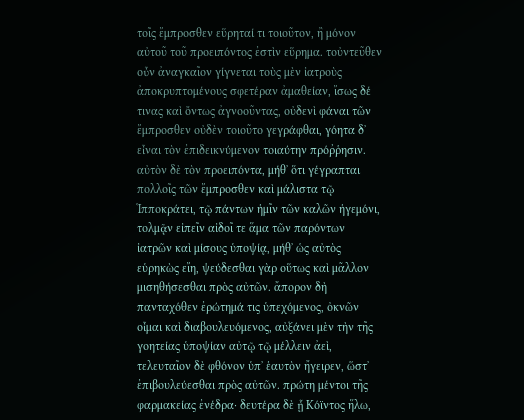τοῖς ἔμπροσθεν εὕρηταί τι τοιοῦτον, ἢ μόνον αὐτοῦ τοῦ προειπόντος ἐστὶν εὕρημα. τοὐντεῦθεν οὖν ἀναγκαῖον γίγνεται τοὺς μὲν ἰατροὺς ἀποκρυπτομένους σφετέραν ἀμαθείαν, ἴσως δέ τινας καὶ ὄντως ἀγνοοῦντας, οὐδενὶ φάναι τῶν ἔμπροσθεν οὐδὲν τοιοῦτο γεγράφθαι, γόητα δ᾿ εἶναι τὸν ἐπιδεικνύμενον τοιαύτην πρόῤῥησιν. αὐτὸν δὲ τὸν προειπόντα, μήθ᾿ ὅτι γέγραπται πολλοῖς τῶν ἔμπροσθεν καὶ μάλιστα τῷ Ἱπποκράτει, τῷ πάντων ἡμῖν τῶν καλῶν ἡγεμόνι, τολμᾷν εἰπεῖν αἰδοῖ τε ἅμα τῶν παρόντων ἰατρῶν καὶ μίσους ὑποψίᾳ, μήθ᾿ ὡς αὐτὸς εὑρηκὼς εἴη, ψεύδεσθαι γὰρ οὕτως καὶ μᾶλλον μισηθήσεσθαι πρὸς αὐτῶν. ἄπορον δὴ πανταχόθεν ἐρώτημά τις ὑπεχόμενος, ὀκνῶν οἶμαι καὶ διαβουλευόμενος, αὐξάνει μὲν τὴν τῆς γοητείας ὑποψίαν αὐτῷ τῷ μέλλειν ἀεὶ, τελευταῖον δὲ φθόνον ὑπ᾿ ἑαυτὸν ἤγειρεν, ὥστ᾿ ἐπιβουλεύεσθαι πρὸς αὐτῶν. πρώτη μέντοι τῆς φαρμακείας ἐνέδρα· δευτέρα δὲ ᾗ Κόϊντος ἥλω,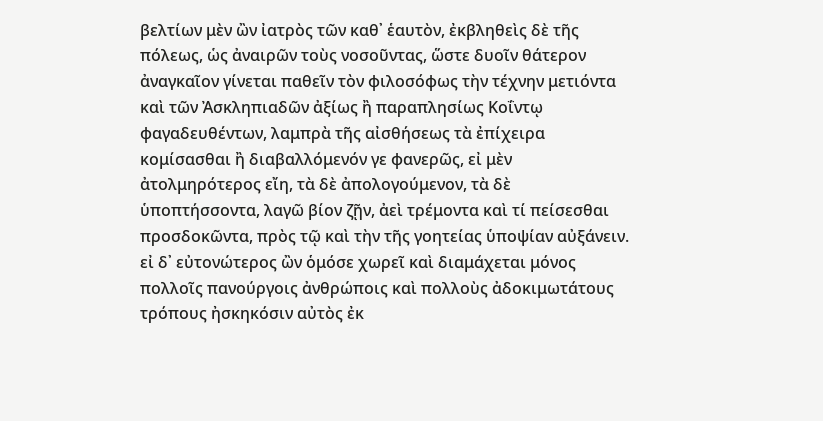βελτίων μὲν ὢν ἰατρὸς τῶν καθ᾿ ἑαυτὸν, ἐκβληθεὶς δὲ τῆς πόλεως, ὡς ἀναιρῶν τοὺς νοσοῦντας, ὥστε δυοῖν θάτερον ἀναγκαῖον γίνεται παθεῖν τὸν φιλοσόφως τὴν τέχνην μετιόντα καὶ τῶν Ἀσκληπιαδῶν ἀξίως ἢ παραπλησίως Κοΐντῳ φαγαδευθέντων, λαμπρὰ τῆς αἰσθήσεως τὰ ἐπίχειρα κομίσασθαι ἢ διαβαλλόμενόν γε φανερῶς, εἰ μὲν ἀτολμηρότερος εἴη, τὰ δὲ ἀπολογούμενον, τὰ δὲ ὑποπτήσσοντα, λαγῶ βίον ζῇν, ἀεὶ τρέμοντα καὶ τί πείσεσθαι προσδοκῶντα, πρὸς τῷ καὶ τὴν τῆς γοητείας ὑποψίαν αὐξάνειν. εἰ δ᾿ εὐτονώτερος ὢν ὁμόσε χωρεῖ καὶ διαμάχεται μόνος πολλοῖς πανούργοις ἀνθρώποις καὶ πολλοὺς ἀδοκιμωτάτους τρόπους ἠσκηκόσιν αὐτὸς ἐκ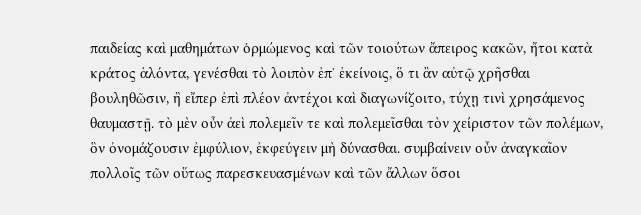παιδείας καὶ μαθημάτων ὁρμώμενος καὶ τῶν τοιούτων ἄπειρος κακῶν, ἤτοι κατὰ κράτος ἁλόντα, γενέσθαι τὸ λοιπὸν ἐπ᾿ ἐκείνοις, ὅ τι ἂν αὐτῷ χρῆσθαι βουληθῶσιν, ἢ εἴπερ ἐπὶ πλέον ἀντέχοι καὶ διαγωνίζοιτο, τύχῃ τινὶ χρησάμενος θαυμαστῇ. τὸ μὲν οὖν ἀεὶ πολεμεῖν τε καὶ πολεμεῖσθαι τὸν χείριστον τῶν πολέμων, ὃν ὀνομάζουσιν ἐμφύλιον, ἐκφεύγειν μὴ δύνασθαι. συμβαίνειν οὖν ἀναγκαῖον πολλοῖς τῶν οὕτως παρεσκευασμένων καὶ τῶν ἄλλων ὅσοι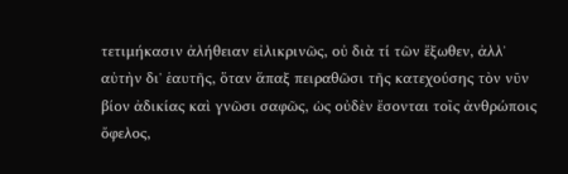τετιμήκασιν ἀλήθειαν εἰλικρινῶς, οὐ διὰ τί τῶν ἔξωθεν, ἀλλ᾿ αὐτὴν δι᾿ ἑαυτῆς, ὅταν ἅπαξ πειραθῶσι τῆς κατεχούσης τὸν νῦν βίον ἀδικίας καὶ γνῶσι σαφῶς, ὡς οὐδὲν ἔσονται τοῖς ἀνθρώποις ὄφελος,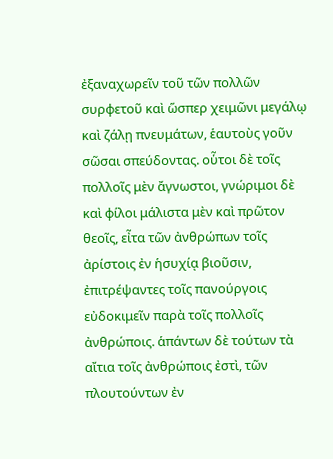ἐξαναχωρεῖν τοῦ τῶν πολλῶν συρφετοῦ καὶ ὥσπερ χειμῶνι μεγάλῳ  καὶ ζάλῃ πνευμάτων, ἑαυτοὺς γοῦν σῶσαι σπεύδοντας. οὗτοι δὲ τοῖς πολλοῖς μὲν ἄγνωστοι, γνώριμοι δὲ καὶ φίλοι μάλιστα μὲν καὶ πρῶτον θεοῖς, εἶτα τῶν ἀνθρώπων τοῖς ἀρίστοις ἐν ἡσυχίᾳ βιοῦσιν, ἐπιτρέψαντες τοῖς πανούργοις εὐδοκιμεῖν παρὰ τοῖς πολλοῖς ἀνθρώποις. ἁπάντων δὲ τούτων τὰ αἴτια τοῖς ἀνθρώποις ἐστὶ, τῶν πλουτούντων ἐν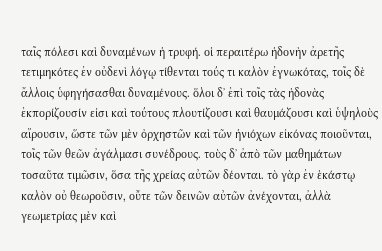ταῖς πόλεσι καὶ δυναμένων ἡ τρυφή. οἱ περαιτέρω ἡδονὴν ἀρετῆς τετιμηκότες ἐν οὐδενὶ λόγῳ τίθενται τούς τι καλὸν ἐγνωκότας, τοῖς δὲ ἄλλοις ὑφηγήσασθαι δυναμένους. ὅλοι δ᾿ ἐπὶ τοῖς τὰς ἡδονὰς ἐκπορίζουσίν εἰσι καὶ τούτους πλουτίζουσι καὶ θαυμάζουσι καὶ ὑψηλοὺς αἴρουσιν, ὥστε τῶν μὲν ὀρχηστῶν καὶ τῶν ἡνιόχων εἰκόνας ποιοῦνται, τοῖς τῶν θεῶν ἀγάλμασι συνέδρους. τοὺς δ᾿ ἀπὸ τῶν μαθημάτων τοσαῦτα τιμῶσιν, ὅσα τῆς χρείας αὐτῶν δέονται. τὸ γὰρ ἐν ἑκάστῳ καλὸν οὐ θεωροῦσιν, οὔτε τῶν δεινῶν αὐτῶν ἀνέχονται, ἀλλὰ γεωμετρίας μὲν καὶ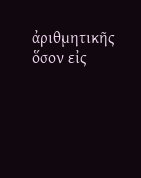ἀριθμητικῆς ὅσον εἰς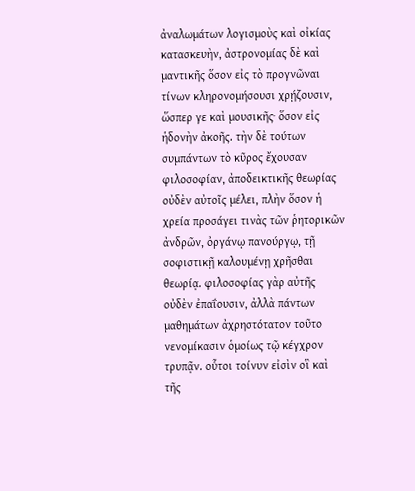ἀναλωμάτων λογισμοὺς καὶ οἰκίας κατασκευὴν, ἀστρονομίας δὲ καὶ μαντικῆς ὅσον εἰς τὸ προγνῶναι τίνων κληρονομήσουσι χρῄζουσιν, ὥσπερ γε καὶ μουσικῆς· ὅσον εἰς ἡδονὴν ἀκοῆς. τὴν δὲ τούτων συμπάντων τὸ κῦρος ἔχουσαν φιλοσοφίαν, ἀποδεικτικῆς θεωρίας οὐδὲν αὐτοῖς μέλει, πλὴν ὅσον ἡ χρεία προσάγει τινὰς τῶν ῥητορικῶν ἀνδρῶν, ὀργάνῳ πανούργῳ, τῇ σοφιστικῇ καλουμένῃ χρῆσθαι θεωρίᾳ. φιλοσοφίας γὰρ αὐτῆς οὐδὲν ἐπαΐουσιν, ἀλλὰ πάντων μαθημάτων ἀχρηστότατον τοῦτο νενομίκασιν ὁμοίως τῷ κέγχρον τρυπᾷν. οὗτοι τοίνυν εἰσὶν οἳ καὶ τῆς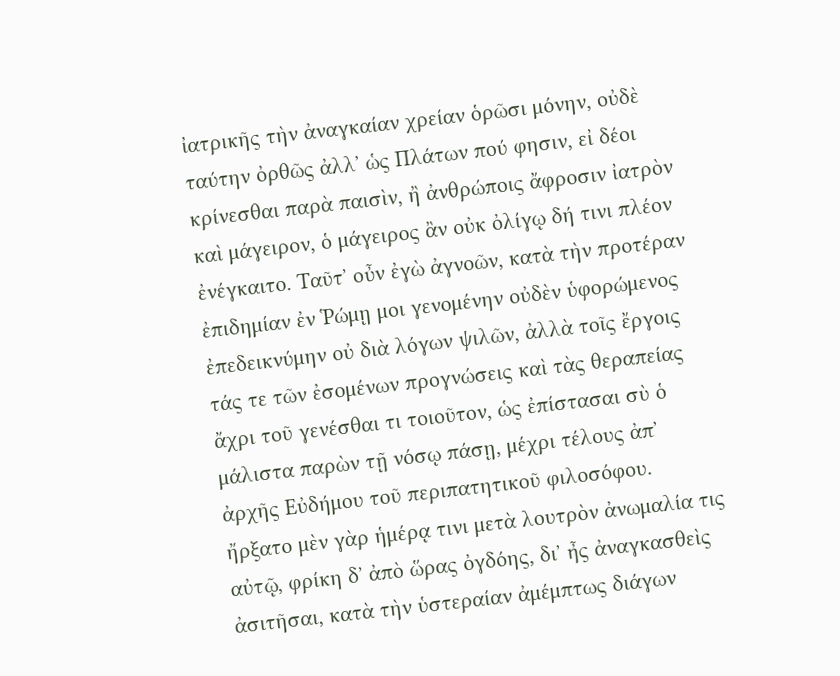ἰατρικῆς τὴν ἀναγκαίαν χρείαν ὁρῶσι μόνην, οὐδὲ ταύτην ὀρθῶς ἀλλ᾿ ὡς Πλάτων πού φησιν, εἰ δέοι κρίνεσθαι παρὰ παισὶν, ἢ ἀνθρώποις ἄφροσιν ἰατρὸν καὶ μάγειρον, ὁ μάγειρος ἂν οὐκ ὀλίγῳ δή τινι πλέον ἐνέγκαιτο. Ταῦτ᾿ οὖν ἐγὼ ἀγνοῶν, κατὰ τὴν προτέραν ἐπιδημίαν ἐν Ῥώμῃ μοι γενομένην οὐδὲν ὑφορώμενος ἐπεδεικνύμην οὐ διὰ λόγων ψιλῶν, ἀλλὰ τοῖς ἔργοις τάς τε τῶν ἐσομένων προγνώσεις καὶ τὰς θεραπείας ἄχρι τοῦ γενέσθαι τι τοιοῦτον, ὡς ἐπίστασαι σὺ ὁ μάλιστα παρὼν τῇ νόσῳ πάσῃ, μέχρι τέλους ἀπ᾿ ἀρχῆς Εὐδήμου τοῦ περιπατητικοῦ φιλοσόφου. ἤρξατο μὲν γὰρ ἡμέρᾳ τινι μετὰ λουτρὸν ἀνωμαλία τις αὐτῷ, φρίκη δ᾿ ἀπὸ ὥρας ὀγδόης, δι᾿ ἦς ἀναγκασθεὶς ἀσιτῆσαι, κατὰ τὴν ὑστεραίαν ἀμέμπτως διάγων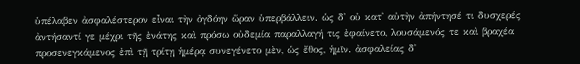ὑπέλαβεν ἀσφαλέστερον εἶναι τὴν ὀγδόην ὥραν ὑπερβάλλειν. ὡς δ᾿ οὐ κατ᾿ αὐτὴν ἀπήντησέ τι δυσχερές ἀντήσαντί γε μέχρι τῆς ἐνάτης καὶ πρόσω οὐδεμία παραλλαγή τις ἐφαίνετο, λουσάμενός τε καὶ βραχέα προσενεγκάμενος ἐπὶ τῇ τρίτῃ ἡμέρᾳ συνεγένετο μὲν, ὡς ἔθος, ἡμῖν. ἀσφαλείας δ᾿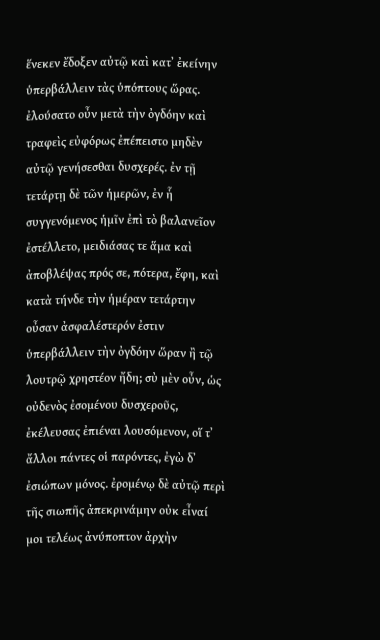ἕνεκεν ἔδοξεν αὐτῷ καὶ κατ᾿ ἐκείνην ὑπερβάλλειν τὰς ὑπόπτους ὥρας. ἐλούσατο οὖν μετὰ τὴν ὀγδόην καὶ τραφεὶς εὐφόρως ἐπέπειστο μηδὲν αὐτῷ γενήσεσθαι δυσχερές. ἐν τῇ τετάρτῃ δὲ τῶν ἡμερῶν, ἐν ἧ συγγενόμενος ἡμῖν ἐπὶ τὸ βαλανεῖον ἐστέλλετο, μειδιάσας τε ἅμα καὶ ἀποβλέψας πρός σε, πότερα, ἔφη, καὶ κατὰ τήνδε τὴν ἡμέραν τετάρτην οὖσαν ἀσφαλέστερόν ἐστιν ὑπερβάλλειν τὴν ὀγδόην ὥραν ἢ τῷ λουτρῷ χρηστέον ἤδη; σὺ μὲν οὖν, ὡς οὐδενὸς ἐσομένου δυσχεροῦς, ἐκέλευσας ἐπιέναι λουσόμενον, οἵ τ᾿ ἄλλοι πάντες οἱ παρόντες, ἐγὼ δ᾿ ἐσιώπων μόνος. ἐρομένῳ δὲ αὐτῷ περὶ τῆς σιωπῆς ἀπεκρινάμην οὐκ εἶναί μοι τελέως ἀνύποπτον ἀρχὴν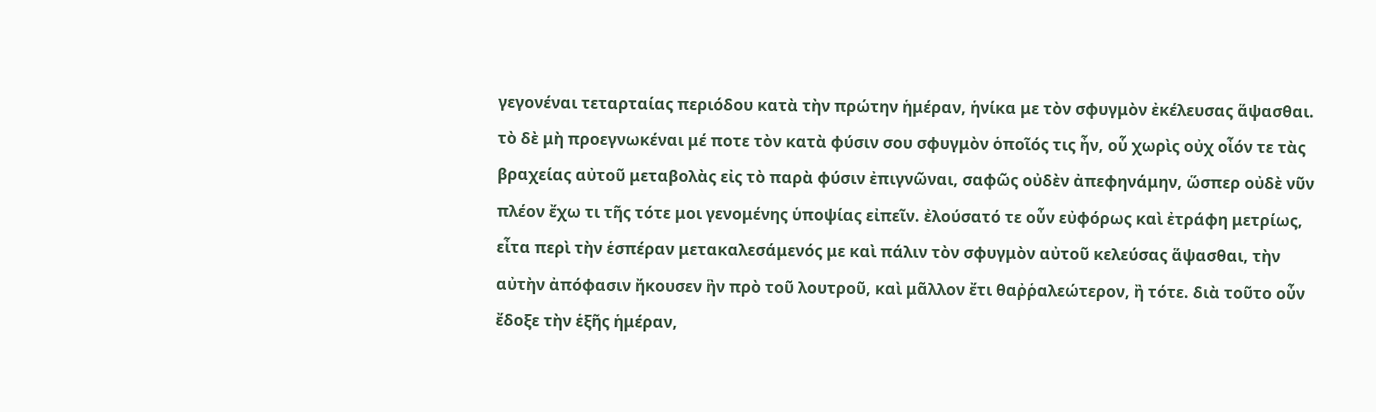γεγονέναι τεταρταίας περιόδου κατὰ τὴν πρώτην ἡμέραν, ἡνίκα με τὸν σφυγμὸν ἐκέλευσας ἅψασθαι. τὸ δὲ μὴ προεγνωκέναι μέ ποτε τὸν κατὰ φύσιν σου σφυγμὸν ὁποῖός τις ἦν, οὗ χωρὶς οὐχ οἶόν τε τὰς βραχείας αὐτοῦ μεταβολὰς εἰς τὸ παρὰ φύσιν ἐπιγνῶναι, σαφῶς οὐδὲν ἀπεφηνάμην, ὥσπερ οὐδὲ νῦν πλέον ἔχω τι τῆς τότε μοι γενομένης ὑποψίας εἰπεῖν. ἐλούσατό τε οὖν εὐφόρως καὶ ἐτράφη μετρίως, εἶτα περὶ τὴν ἑσπέραν μετακαλεσάμενός με καὶ πάλιν τὸν σφυγμὸν αὐτοῦ κελεύσας ἅψασθαι, τὴν αὐτὴν ἀπόφασιν ἤκουσεν ἣν πρὸ τοῦ λουτροῦ, καὶ μᾶλλον ἔτι θαῤῥαλεώτερον, ἢ τότε. διὰ τοῦτο οὖν ἔδοξε τὴν ἑξῆς ἡμέραν,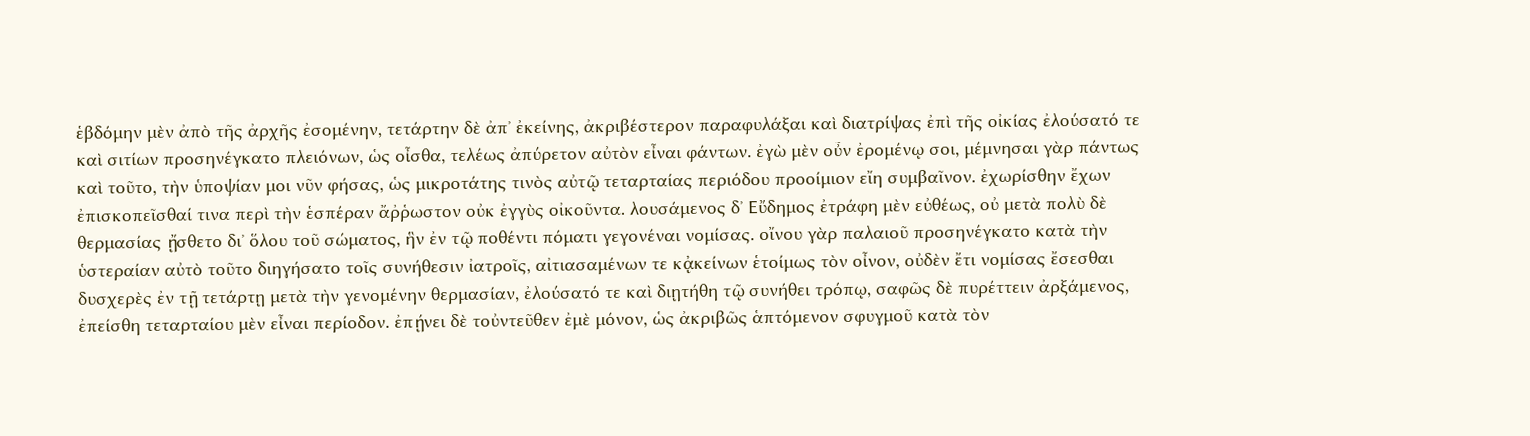ἑβδόμην μὲν ἀπὸ τῆς ἀρχῆς ἐσομένην, τετάρτην δὲ ἀπ᾿ ἐκείνης, ἀκριβέστερον παραφυλάξαι καὶ διατρίψας ἐπὶ τῆς οἰκίας ἐλούσατό τε καὶ σιτίων προσηνέγκατο πλειόνων, ὡς οἶσθα, τελέως ἀπύρετον αὐτὸν εἶναι φάντων. ἐγὼ μὲν οὖν ἐρομένῳ σοι, μέμνησαι γὰρ πάντως καὶ τοῦτο, τὴν ὑποψίαν μοι νῦν φήσας, ὡς μικροτάτης τινὸς αὐτῷ τεταρταίας περιόδου προοίμιον εἴη συμβαῖνον. ἐχωρίσθην ἔχων ἐπισκοπεῖσθαί τινα περὶ τὴν ἑσπέραν ἄῤῥωστον οὐκ ἐγγὺς οἰκοῦντα. λουσάμενος δ᾿ Εὔδημος ἐτράφη μὲν εὐθέως, οὐ μετὰ πολὺ δὲ θερμασίας ᾔσθετο δι᾿ ὅλου τοῦ σώματος, ἣν ἐν τῷ ποθέντι πόματι γεγονέναι νομίσας. οἴνου γὰρ παλαιοῦ προσηνέγκατο κατὰ τὴν ὑστεραίαν αὐτὸ τοῦτο διηγήσατο τοῖς συνήθεσιν ἰατροῖς, αἰτιασαμένων τε κᾀκείνων ἑτοίμως τὸν οἶνον, οὐδὲν ἔτι νομίσας ἔσεσθαι δυσχερὲς ἐν τῇ τετάρτῃ μετὰ τὴν γενομένην θερμασίαν, ἐλούσατό τε καὶ διῃτήθη τῷ συνήθει τρόπῳ, σαφῶς δὲ πυρέττειν ἀρξάμενος, ἐπείσθη τεταρταίου μὲν εἶναι περίοδον. ἐπῄνει δὲ τοὐντεῦθεν ἐμὲ μόνον, ὡς ἀκριβῶς ἁπτόμενον σφυγμοῦ κατὰ τὸν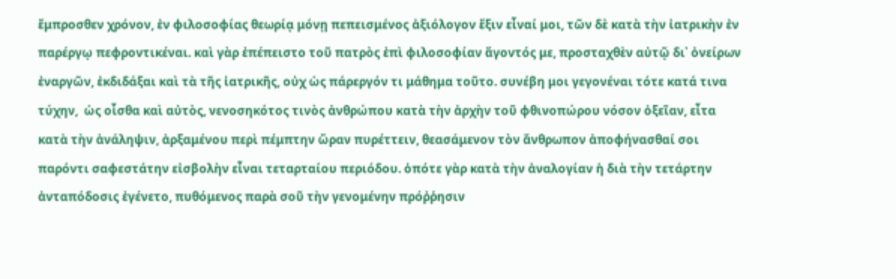ἔμπροσθεν χρόνον, ἐν φιλοσοφίας θεωρίᾳ μόνῃ πεπεισμένος ἀξιόλογον ἕξιν εἶναί μοι, τῶν δὲ κατὰ τὴν ἰατρικὴν ἐν παρέργῳ πεφροντικέναι. καὶ γὰρ ἐπέπειστο τοῦ πατρὸς ἐπὶ φιλοσοφίαν ἄγοντός με, προσταχθὲν αὐτῷ δι᾿ ὀνείρων ἐναργῶν, ἐκδιδάξαι καὶ τὰ τῆς ἰατρικῆς, οὐχ ὡς πάρεργόν τι μάθημα τοῦτο. συνέβη μοι γεγονέναι τότε κατά τινα τύχην,  ὡς οἶσθα καὶ αὐτὸς, νενοσηκότος τινὸς ἀνθρώπου κατὰ τὴν ἀρχὴν τοῦ φθινοπώρου νόσον ὀξεῖαν, εἶτα κατὰ τὴν ἀνάληψιν, ἀρξαμένου περὶ πέμπτην ὥραν πυρέττειν, θεασάμενον τὸν ἄνθρωπον ἀποφήνασθαί σοι παρόντι σαφεστάτην εἰσβολὴν εἶναι τεταρταίου περιόδου. ὁπότε γὰρ κατὰ τὴν ἀναλογίαν ἡ διὰ τὴν τετάρτην ἀνταπόδοσις ἐγένετο, πυθόμενος παρὰ σοῦ τὴν γενομένην πρόῤῥησιν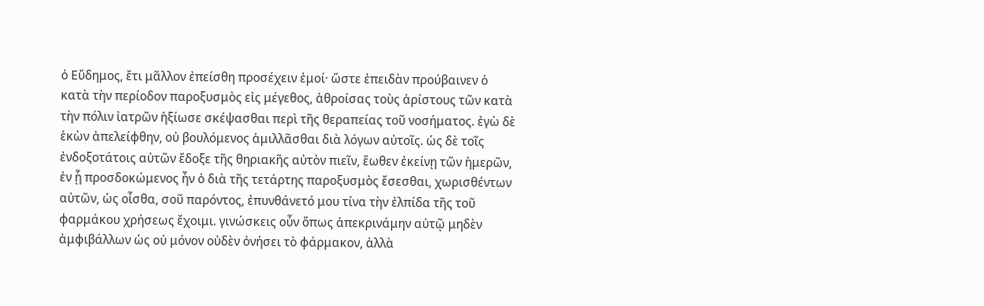ὁ Εὔδημος, ἔτι μᾶλλον ἐπείσθη προσέχειν ἐμοί· ὥστε ἐπειδὰν προύβαινεν ὁ κατὰ τὴν περίοδον παροξυσμὸς εἰς μέγεθος, ἀθροίσας τοὺς ἀρίστους τῶν κατὰ τὴν πόλιν ἰατρῶν ἠξίωσε σκέψασθαι περὶ τῆς θεραπείας τοῦ νοσήματος. ἐγὼ δὲ ἑκὼν ἀπελείφθην, οὐ βουλόμενος ἁμιλλᾶσθαι διὰ λόγων αὐτοῖς. ὡς δὲ τοῖς ἐνδοξοτάτοις αὐτῶν ἔδοξε τῆς θηριακῆς αὐτὸν πιεῖν, ἕωθεν ἐκείνῃ τῶν ἡμερῶν, ἐν ᾗ προσδοκώμενος ἦν ὁ διὰ τῆς τετάρτης παροξυσμὸς ἔσεσθαι, χωρισθέντων αὐτῶν, ὡς οἶσθα, σοῦ παρόντος, ἐπυνθάνετό μου τίνα τὴν ἐλπίδα τῆς τοῦ φαρμάκου χρήσεως ἔχοιμι. γινώσκεις οὖν ὅπως ἀπεκρινάμην αὐτῷ μηδὲν ἀμφιβάλλων ὡς οὐ μόνον οὐδὲν ὀνήσει τὸ φάρμακον, ἀλλὰ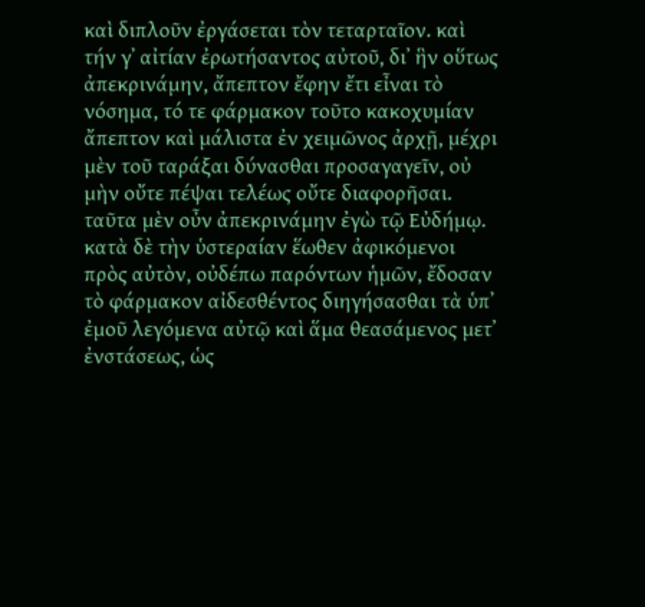καὶ διπλοῦν ἐργάσεται τὸν τεταρταῖον. καὶ τήν γ᾿ αἰτίαν ἐρωτήσαντος αὐτοῦ, δι᾿ ἣν οὕτως ἀπεκρινάμην, ἄπεπτον ἔφην ἔτι εἶναι τὸ νόσημα, τό τε φάρμακον τοῦτο κακοχυμίαν ἄπεπτον καὶ μάλιστα ἐν χειμῶνος ἀρχῇ, μέχρι μὲν τοῦ ταράξαι δύνασθαι προσαγαγεῖν, οὐ μὴν οὔτε πέψαι τελέως οὔτε διαφορῆσαι. ταῦτα μὲν οὖν ἀπεκρινάμην ἐγὼ τῷ Εὐδήμῳ. κατὰ δὲ τὴν ὑστεραίαν ἕωθεν ἀφικόμενοι πρὸς αὐτὸν, οὐδέπω παρόντων ἡμῶν, ἔδοσαν τὸ φάρμακον αἰδεσθέντος διηγήσασθαι τὰ ὑπ᾿ ἐμοῦ λεγόμενα αὐτῷ καὶ ἅμα θεασάμενος μετ᾿ ἐνστάσεως, ὡς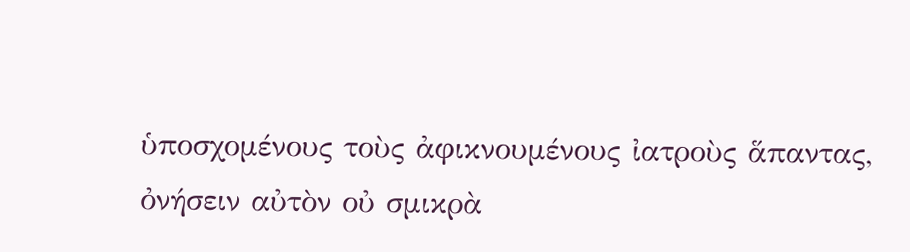ὑποσχομένους τοὺς ἀφικνουμένους ἰατροὺς ἅπαντας, ὀνήσειν αὐτὸν οὐ σμικρὰ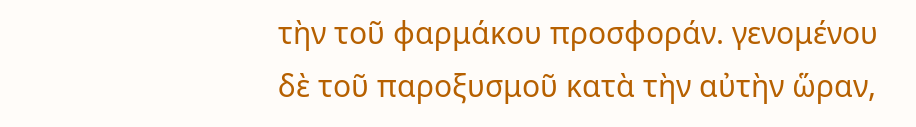τὴν τοῦ φαρμάκου προσφοράν. γενομένου δὲ τοῦ παροξυσμοῦ κατὰ τὴν αὐτὴν ὥραν,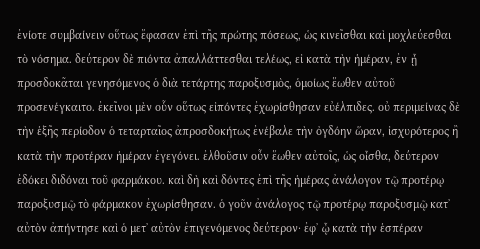ἐνίοτε συμβαίνειν οὕτως ἔφασαν ἐπὶ τῆς πρώτης πόσεως, ὡς κινεῖσθαι καὶ μοχλεύεσθαι τὸ νόσημα. δεύτερον δὲ πιόντα ἀπαλλάττεσθαι τελέως, εἰ κατὰ τὴν ἡμέραν, ἐν ᾗ προσδοκᾶται γενησόμενος ὁ διὰ τετάρτης παροξυσμὸς, ὁμοίως ἕωθεν αὐτοῦ προσενέγκαιτο. ἐκεῖνοι μὲν οὗν οὕτως εἰπόντες ἐχωρίσθησαν εὐέλπιδες. οὐ περιμείνας δὲ τὴν ἑξῆς περίοδον ὁ τεταρταῖος ἀπροσδοκήτως ἐνέβαλε τὴν ὀγδόην ὥραν, ἰσχυρότερος ἢ κατὰ τὴν προτέραν ἡμέραν ἐγεγόνει. ἐλθοῦσιν οὖν ἕωθεν αὐτοῖς, ὡς οἶσθα, δεύτερον ἐδόκει διδόναι τοῦ φαρμάκου. καὶ δὴ καὶ δόντες ἐπὶ τῆς ἡμέρας ἀνάλογον τῷ προτέρῳ παροξυσμῷ τὸ φάρμακον ἐχωρίσθησαν. ὁ γοῦν ἀνάλογος τῷ προτέρῳ παροξυσμῷ κατ᾿ αὐτὸν ἀπήντησε καὶ ὁ μετ᾿ αὐτὸν ἐπιγενόμενος δεύτερον· ἐφ᾿ ᾦ κατὰ τὴν ἑσπέραν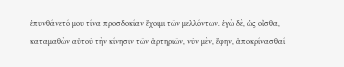ἐπυνθάνετό μου τίνα προσδοκίαν ἔχοιμι τῶν μελλόντων. ἐγὼ δὲ, ὡς οἶσθα, καταμαθὼν αὐτοῦ τὴν κίνησιν τῶν ἀρτηριῶν, νῦν μὲν, ἔφην, ἀποκρίνασθαί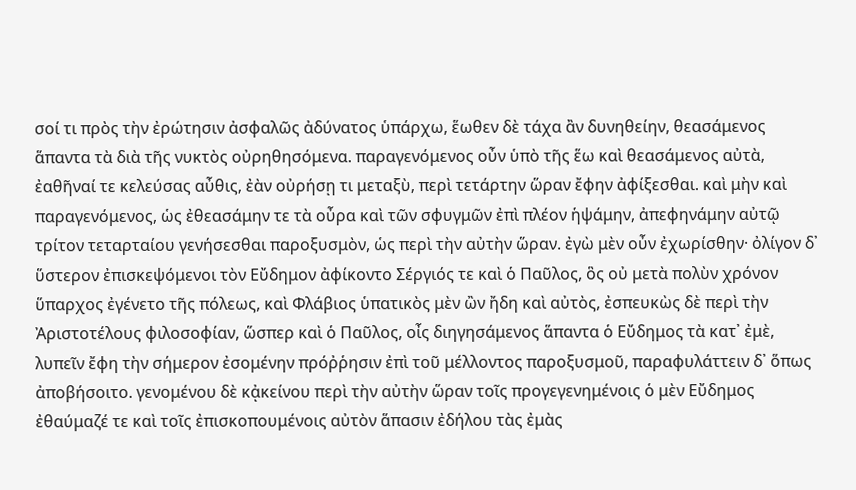σοί τι πρὸς τὴν ἐρώτησιν ἀσφαλῶς ἀδύνατος ὑπάρχω, ἕωθεν δὲ τάχα ἂν δυνηθείην, θεασάμενος ἅπαντα τὰ διὰ τῆς νυκτὸς οὐρηθησόμενα. παραγενόμενος οὖν ὑπὸ τῆς ἕω καὶ θεασάμενος αὐτὰ, ἐαθῆναί τε κελεύσας αὖθις, ἐὰν οὐρήσῃ τι μεταξὺ, περὶ τετάρτην ὥραν ἔφην ἀφίξεσθαι. καὶ μὴν καὶ παραγενόμενος, ὡς ἐθεασάμην τε τὰ οὖρα καὶ τῶν σφυγμῶν ἐπὶ πλέον ἡψάμην, ἀπεφηνάμην αὐτῷ τρίτον τεταρταίου γενήσεσθαι παροξυσμὸν, ὡς περὶ τὴν αὐτὴν ὥραν. ἐγὼ μὲν οὖν ἐχωρίσθην· ὀλίγον δ᾿ ὕστερον ἐπισκεψόμενοι τὸν Εὔδημον ἀφίκοντο Σέργιός τε καὶ ὁ Παῦλος, ὃς οὐ μετὰ πολὺν χρόνον ὕπαρχος ἐγένετο τῆς πόλεως, καὶ Φλάβιος ὑπατικὸς μὲν ὢν ἤδη καὶ αὐτὸς, ἐσπευκὼς δὲ περὶ τὴν Ἀριστοτέλους φιλοσοφίαν, ὥσπερ καὶ ὁ Παῦλος, οἶς διηγησάμενος ἅπαντα ὁ Εὔδημος τὰ κατ᾿ ἐμὲ, λυπεῖν ἔφη τὴν σήμερον ἐσομένην πρόῤῥησιν ἐπὶ τοῦ μέλλοντος παροξυσμοῦ, παραφυλάττειν δ᾿ ὅπως ἀποβήσοιτο. γενομένου δὲ κᾀκείνου περὶ τὴν αὐτὴν ὥραν τοῖς προγεγενημένοις ὁ μὲν Εὔδημος ἐθαύμαζέ τε καὶ τοῖς ἐπισκοπουμένοις αὐτὸν ἅπασιν ἐδήλου τὰς ἐμὰς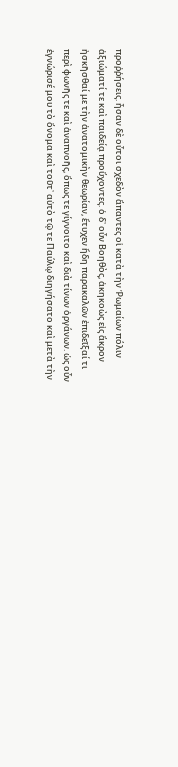προῤῥήσεις. ἦσαν δὲ οὗτοι σχεδὸν ἅπαντες οἱ κατὰ τὴν Ῥωμαίων πόλιν ἀξιώματί τε καὶ παιδείᾳ προὔχοντες. ὁ δ᾿ οὖν Βοηθὸς, ἀκηκοὼς εἰς ἄκρον ἠσκῆσθαί με τὴν ἀνατομικὴν θεωρίαν, ἔτυχεν ἤδη παρακαλῶν ἐπιδεῖξαί τι περὶ φωνῆς τε καὶ ἀναπνοῆς, ὅπως τε γίγνοιτο καὶ διὰ τίνων ὀργάνων. ὡς οὖν ἐγνώρισέ μου τὸ ὄνομα καὶ τοῦτ᾿ αὐτὸ τῷ τε Παύλῳ διηγήσατο καὶ μετὰ τὴν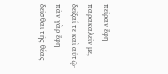πεῖραν ἔφη παρακαλεῖν με, δεῖξαί τε καὶ αὐτῷ· πᾶν γὰρ ἔφη δεῖσθαι τῆς θέας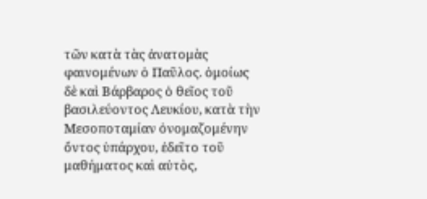τῶν κατὰ τὰς ἀνατομὰς φαινομένων ὁ Παῦλος. ὁμοίως δὲ καὶ Βάρβαρος ὁ θεῖος τοῦ βασιλεύοντος Λευκίου, κατὰ τὴν Μεσοποταμίαν ὀνομαζομένην ὄντος ὑπάρχου, ἐδεῖτο τοῦ μαθήματος καὶ αὐτὸς,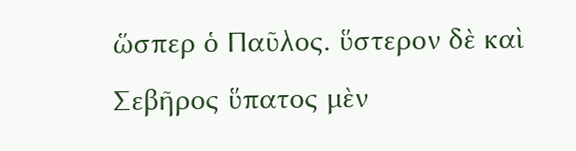ὥσπερ ὁ Παῦλος. ὕστερον δὲ καὶ Σεβῆρος ὕπατος μὲν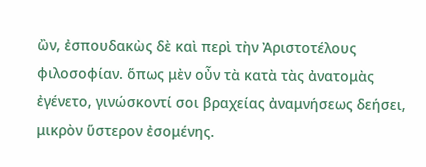ὢν, ἐσπουδακὼς δὲ καὶ περὶ τὴν Ἀριστοτέλους φιλοσοφίαν. ὅπως μὲν οὖν τὰ κατὰ τὰς ἀνατομὰς ἐγένετο, γινώσκοντί σοι βραχείας ἀναμνήσεως δεήσει, μικρὸν ὕστερον ἐσομένης.